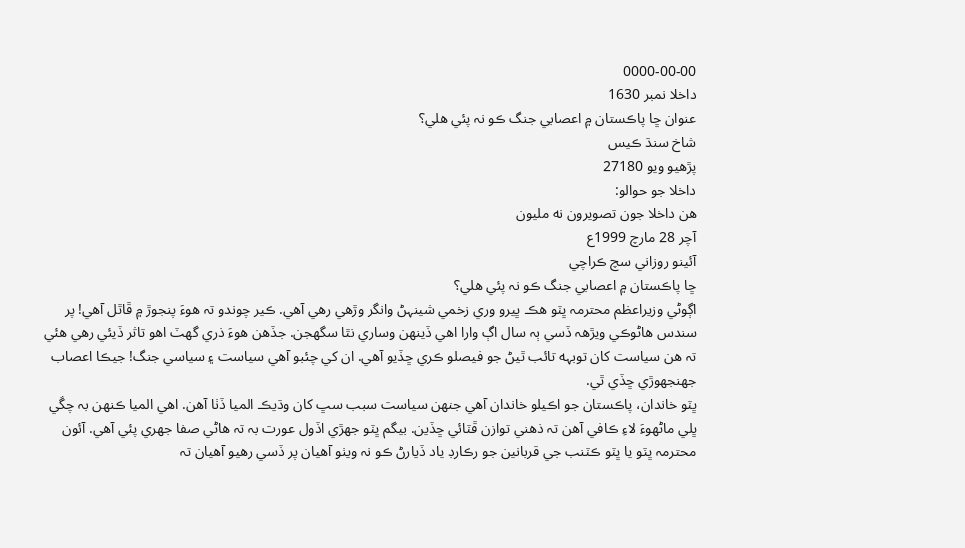0000-00-00
داخلا نمبر 1630
عنوان ڇا پاڪستان ۾ اعصابي جنگ ڪو نہ پئي هلي؟
شاخ سنڌ ڪيس
پڙهيو ويو 27180
داخلا جو حوالو:
هن داخلا جون تصويرون نه مليون
آچر 28 مارچ 1999ع
آئينو روزاني سچ ڪراچي
ڇا پاڪستان ۾ اعصابي جنگ ڪو نہ پئي هلي؟
اڳوڻي وزيراعظم محترمہ ڀٽو هڪ ڀيرو وري زخمي شينہڻ وانگر وڙهي رهي آهي. ڪير چوندو تہ هوءَ پنجوڙ ۾ ڦاٿل آهي! پر سندس هاڻوڪي ويڙھہ ڏسي ٻہ سال اڳ وارا اهي ڏينھن وساري نٿا سگهجن. جڏهن هوءَ ذري گهٽ اهو تاثر ڏيئي رهي هئي تہ هن سياست کان توبہه تائب ٿيڻ جو فيصلو ڪري ڇڏيو آهي. ان کي چئبو آهي سياست ۽ سياسي جنگ! جيڪا اعصاب جهنجهوڙي ڇڏي ٿي.
ڀٽو خاندان، پاڪستان جو اڪيلو خاندان آهي جنھن سياست سبب سڀ کان وڌيڪ الميا ڏٺا آهن. اهي الميا ڪنھن بہ چڱي ڀلي ماڻهوءَ لاءِ ڪافي آهن تہ ذهني توازن ڦٽائي ڇڏين. بيگم ڀٽو جھڙي اڏول عورت بہ تہ هاڻي صفا جهري پئي آهي. آئون محترمہ ڀٽو يا ڀٽو ڪٽنب جي قربانين جو رڪارڊ ياد ڏيارڻ ڪو نہ ويٺو آهيان پر ڏسي رهيو آهيان تہ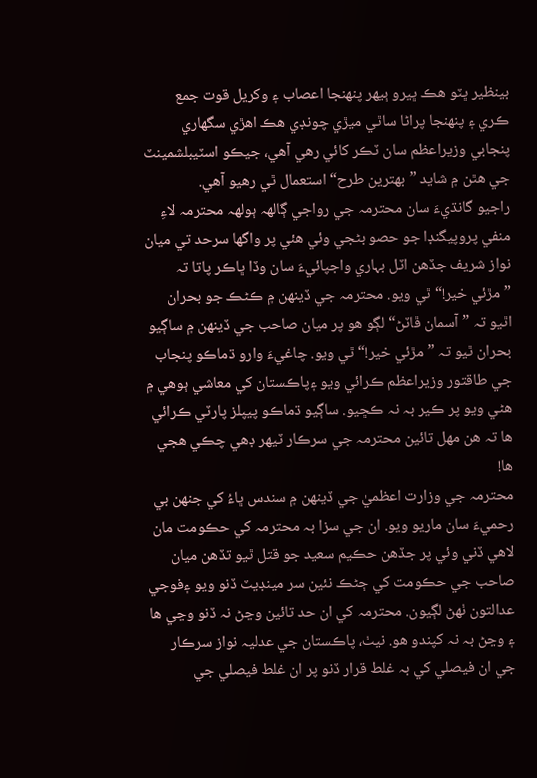بينظير ڀٽو هڪ ڀيرو ٻيھر پنھنجا اعصاب ۽ وکريل قوت جمع ڪري ۽ پنھنجا پراڻا ساٿي ميڙي چونڊي هڪ اهڙي سگهاري پنجابي وزيراعظم سان ٽڪر کائي رهي آهي، جيڪو اسٽيبلشمينٽ جي هٿن ۾ شايد ”بھترين طرح“ استعمال ٿي رهيو آهي.
راجيو گانڌيءَ سان محترمہ جي رواجي ڳالھہ ٻولھہ محترمہ لاءِ منفي پروپيگنڊا جو حصو بڻجي وئي هئي پر واگها سرحد تي ميان نواز شريف جڏهن اٽل بہاري واجپائيءَ سان وڏا ڀاڪر پاتا تہ ”مڙئي خير!“ ٿي ويو. محترمہ جي ڏينھن ۾ ڪڻڪ جو بحران اٿيو تہ ”آسمان ڦاٽڻ“ لڳو هو پر ميان صاحب جي ڏينھن ۾ ساڳيو بحران ٿيو تہ ”مڙئي خير!“ ٿي ويو. چاغيءَ وارو ڌماڪو پنجاب جي طاقتور وزيراعظم ڪرائي ويو ۽پاڪستان کي معاشي ٻوهي ۾ هڻي ويو پر ڪير بہ نہ ڪڇيو. ساڳيو ڌماڪو پيپلز پارٽي ڪرائي ها تہ هن مهل تائين محترمہ جي سرڪار ٽيھر ڊهي چڪي هجي ها!
محترمہ جي وزارت اعظميٰ جي ڏينھن ۾ سندس ڀاءُ کي جنھن بي رحميءَ سان ماريو ويو. ان جي سزا بہ محترمہ کي حڪومت مان لاهي ڏني وئي پر جڏهن حڪيم سعيد جو قتل ٿيو تڏهن ميان صاحب جي حڪومت کي ڄڻڪ نئين سر مينڊيٽ ڏنو ويو ۽فوجي عدالتون ٺھڻ لڳيون. محترمہ کي ان حد تائين وڃڻ نہ ڏنو وڃي ها ۽ وڃڻ بہ نہ کپندو هو. نيٺ، پاڪستان جي عدليہ نواز سرڪار جي ان فيصلي کي بہ غلط قرار ڏنو پر ان غلط فيصلي جي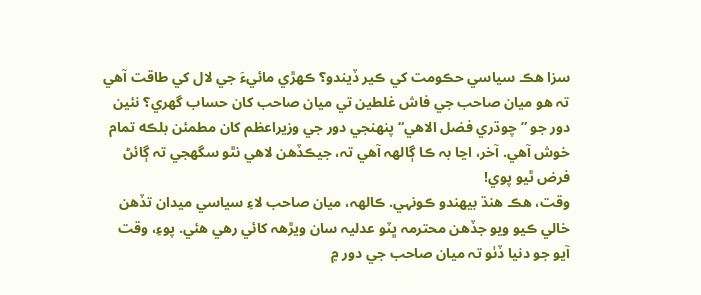سزا هڪ سياسي حڪومت کي ڪير ڏيندو؟ ڪھڙي مائيءَ جي لال کي طاقت آهي تہ هو ميان صاحب جي فاش غلطين تي ميان صاحب کان حساب گهري؟ نئين دور جو ”چوڌري فضل الاهي“ پنھنجي دور جي وزيراعظم کان مطمئن بلڪه تمام خوش آهي. آخر، اڃا بہ ڪا ڳالھہ آهي تہ، جيڪڏهن لاهي نٿو سگهجي تہ ڳائڻ فرض ٿيو پوي!
وقت، هڪ هنڌ بيھندو ڪونہي. ڪالھہ، ميان صاحب لاءِ سياسي ميدان تڏهن خالي ڪيو ويو جڏهن محترمہ ڀٽو عدليہ سان ويڙھہ کائي رهي هئي. پوءِ، وقت آيو جو دنيا ڏٺو تہ ميان صاحب جي دور ۾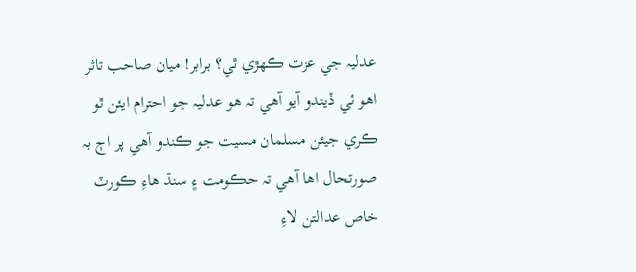عدليہ جي عزت ڪھڙي ٿي؟ برابر! ميان صاحب تاثر اهو ئي ڏيندو آيو آهي تہ هو عدليہ جو احترام ايئن ٿو ڪري جيئن مسلمان مسيت جو ڪندو آهي پر اڄ بہ صورتحال اها آهي تہ حڪومت ۽ سنڌ هاءِ ڪورٽ خاص عدالتن لاءِ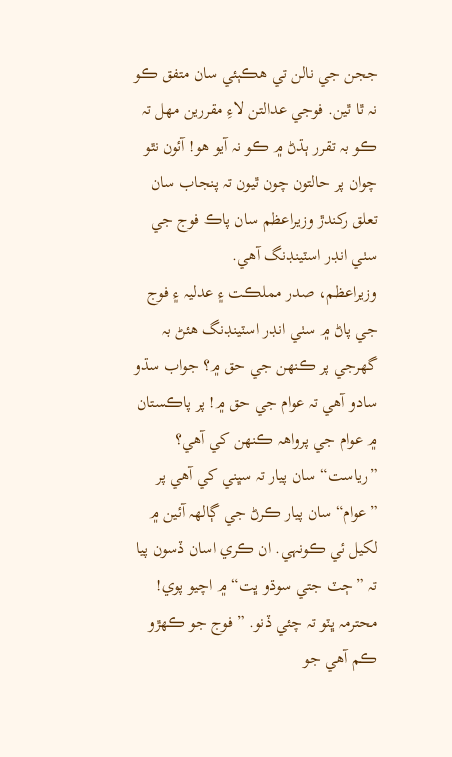ججن جي نالن تي هڪٻئي سان متفق ڪو نہ ٿا ٿين. فوجي عدالتن لاءِ مقررين مهل تہ ڪو بہ تقرر ٻڌڻ ۾ ڪو نہ آيو هو! آئون نٿو چوان پر حالتون چون ٿيون تہ پنجاب سان تعلق رکندڙ وزيراعظم سان پاڪ فوج جي سٺي انڊر اسٽينڊنگ آهي.
وزيراعظم، صدر مملڪت ۽ عدليہ ۽ فوج جي پاڻ ۾ سٺي انڊر اسٽينڊنگ هئڻ بہ گهرجي پر ڪنھن جي حق ۾؟ جواب سڌو سادو آهي تہ عوام جي حق ۾! پر پاڪستان ۾ عوام جي پرواھہ ڪنھن کي آهي؟ ”رياست“ سان پيار تہ سڀني کي آهي پر ”عوام“ سان پيار ڪرڻ جي ڳالھہ آئين ۾ لکيل ئي ڪونہي. ان ڪري اسان ڏسون پيا تہ ”ڄٽ جتي سوڌو ڀت“ ۾ اچيو پوي! محترمہ ڀٽو تہ چئي ڏنو. ”فوج جو ڪھڙو ڪم آهي جو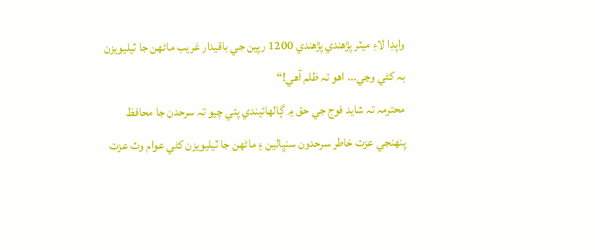واپڊا لاءِ ميٽر پڙهندي پڙهندي 1200 رپين جي باقيدار غريب ماڻهن جا ٽيليويزن بہ کڻي وڃي... اهو تہ ظلم آهي!“
محترمہ تہ شايد فوج جي حق ۾ ڳالهائيندي پئي چيو تہ سرحدن جا محافظ پنھنجي عزت خاطر سرحدون سنڀالين ۽ ماڻهن جا ٽيليويزن کڻي عوام وٽ عزت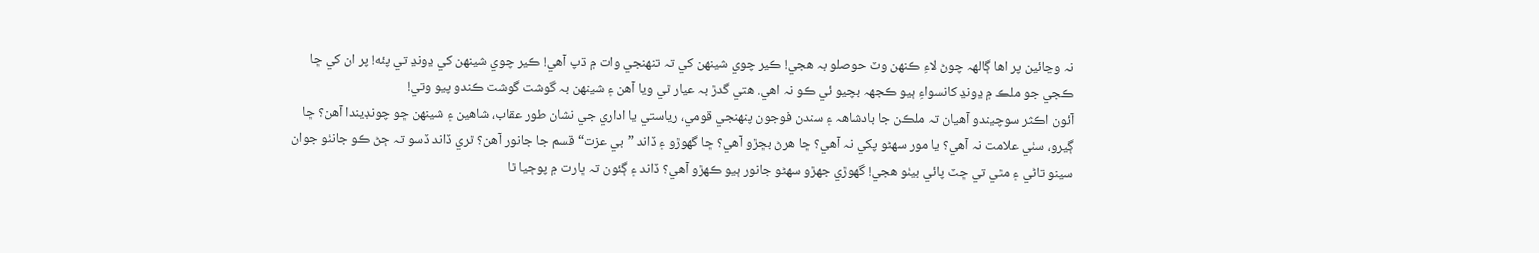نہ وڃائين پر اها ڳالھہ چوڻ لاءِ ڪنھن وٽ حوصلو بہ هجي! ڪير چوي شينھن کي تہ تنھنجي وات ۾ ڌپ آهي! ڪير چوي شينھن کي ڍونڍ تي پئه! پر ان کي ڇا ڪجي جو ملڪ ۾ ڍونڍ کانسواءِ ٻيو ڪجھہ بچيو ئي ڪو نہ اهي. هتي گدڙ بہ عيار ٿي ويا آهن ۽ شينھن بہ گوشت گوشت ڪندو پيو وتي!
آئون اڪثر سوچيندو آهيان تہ ملڪن جا بادشاھہ ۽ سندن فوجون پنھنجي قومي، رياستي يا اداري جي نشان طور عقاب، شاهين ۽ شينھن ڇو چونڊيندا آهن؟ ڇا ڳيرو، سٺي علامت نہ آهي؟ يا مور سهڻو پکي نہ آهي؟ ڇا هرڻ بڇڙو آهي؟ ڇا گهوڙو ۽ ڏاند ”بي عزت“ قسم جا جانور آهن؟ ٿري ڏاند ڏسو تہ ڄڻ ڪو جانٺو جوان سينو تاڻي ۽ مٿي تي ڇٽ پائي بيٺو هجي! گهوڙي جھڙو سهڻو جانور ٻيو ڪھڙو آهي؟ ڏاند ۽ ڳئون تہ ڀارت ۾ پوڄيا ٿا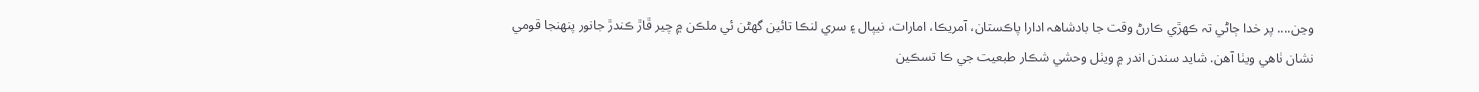وڃن.... پر خدا ڄاڻي تہ ڪھڙي ڪارڻ وقت جا بادشاھہ ادارا پاڪستان، آمريڪا، امارات، نيپال ۽ سري لنڪا تائين گهڻن ئي ملڪن ۾ چير ڦاڙ ڪندڙ جانور پنھنجا قومي نشان ٺاهي ويٺا آهن. شايد سندن اندر ۾ ويٺل وحشي شڪار طبعيت جي ڪا تسڪين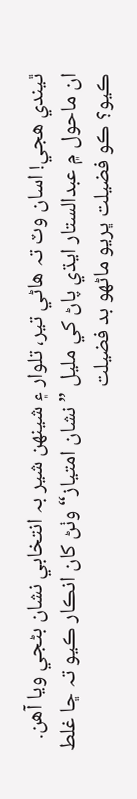ٿيندي هجي! اسان وٽ تہ هاڻي تير، تلوار ۽ شينھن شير بہ انتخابي نشان بڻجي ويا آهن.
ان ماحول ۾ عبدالستار ايڌي پاڻ کي مليل ”نشان امتياز“ وٺڻ کان انڪار ڪيو تہ ڇا غلط ڪيو؟ ڪو فضيلت ڀريو ماڻهو بد فضيلت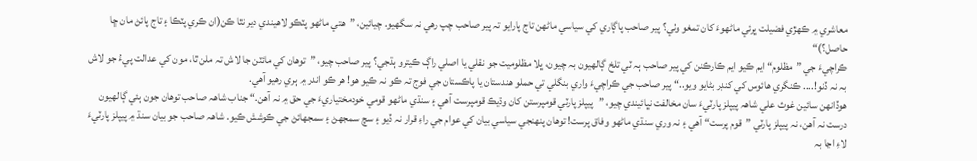معاشري ۾ ڪھڙي فضيلت ڀرئي ماڻهوءَ کان تمغو وٺي؟ پير صاحب پاڳاري کي سياسي ماڻهن تاج پارايو تہ پير صاحب چپ رهي نہ سگهيو. چيائين، ”هتي ماڻهو پٽڪو لاهيندي دير نٿا ڪن(ان ڪري پٽڪا ۽ تاج پائڻ مان ڇا حاصل؟)“
ڪراچيءَ جي ”مظلوم“ ايم ڪيو ايم ڪارڪنن کي پير صاحب ٻہ ٽي تلخ ڳالهيون بہ چيون، ڀلا مظلوميت جو نقلي يا اصلي راڳ ڪيترو ٻڌجي؟ پير صاحب چيو، ”توهان کي مائٽن جا لاش تہ ملن ٿا، مون کي عدالت پيءُ جو لاش بہ نہ ڏنو!.... ڪنگري هائوس کي کنڊر بڻايو ويو..“ پير صاحب جي ڪراچيءَ واري بنگلي تي حملو هندستان يا پاڪستان جي فوج تہ ڪو نہ ڪيو هو! هر ڪو اندر ۾ ٻري رهيو آهي.
هوڏانھن سائين غوث علي شاھہ پيپلز پارٽيءَ سان مخالفت نڀائيندي چيو، ”پيپلز پارٽي قومپرستن کان وڌيڪ قومپرست آهي ۽ سنڌي ماڻهو قومي خودمختياريءَ جي حق ۾ نہ آهن.“ جناب شاھہ صاحب توهان جون ٻئي ڳالهيون درست نہ آهن، نہ پيپلز پارٽي ”قوم پرست“ آهي ۽ نہ وري سنڌي ماڻهو وفاق پرست! توهان پنھنجي سياسي بيان کي عوام جي راءِ قرار نہ ڏيو ۽ سچ سمجهڻ ۽ سمجهائڻ جي ڪوشش ڪيو. شاھہ صاحب جو بيان سنڌ ۾ پيپلز پارٽيءَ لاءِ اڃا بہ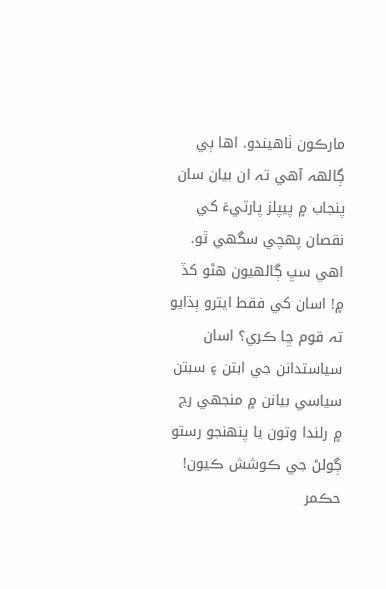مارڪون ٺاهيندو. اها ٻي ڳالھہ آهي تہ ان بيان سان پنجاب ۾ پيپلز پارٽيءَ کي نقصان پھچي سگهي ٿو. اهي سڀ ڳالهيون هڻو کڏ ۾! اسان کي فقط ايترو ٻڌايو تہ قوم ڇا ڪري؟ اسان سياستدانن جي ابتن ۽ سبتن سياسي بيانن ۾ منجهي رڃ ۾ رلندا وتون يا پنھنجو رستو ڳولڻ جي ڪوشش ڪيون! حڪمر